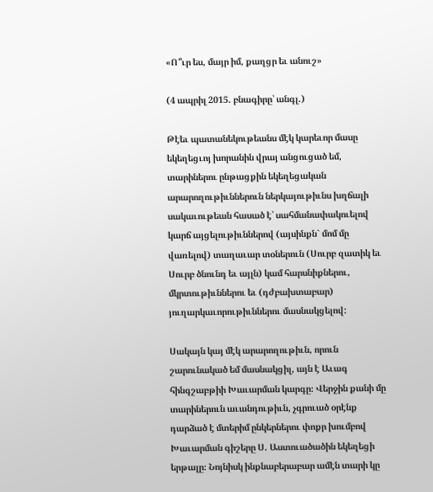«Ո՞ւր ես, մայր իմ, քաղցր եւ անուշ»

(4 ապրիլ 2015. բնագիրը՝ անգլ.)

Թէեւ պատանեկութեանս մէկ կարեւոր մասը եկեղեցւոյ խորանին վրայ անցուցած եմ, տարիներու ընթացքին եկեղեցական արարողութիւններուն ներկայութիւնս խղճալի սակաւութեան հասած է՝ սահմանափակուելով կարճ այցելութիւններով (այսինքն` մոմ մը վառելով) տաղաւար տօներուն (Սուրբ զատիկ եւ Սուրբ ծնունդ եւ այլն) կամ հարսնիքներու, մկրտութիւններու եւ (դժբախտաբար) յուղարկաւորութիւններու մասնակցելով:

Սակայն կայ մէկ արարողութիւն, որուն շարունակած եմ մասնակցիլ, այն է Աւագ հինգշաբթիի Խաւարման կարգը։ Վերջին քանի մը տարիներուն աւանդութիւն, չգրուած օրէնք դարձած է մտերիմ ընկերներու փոքր խումբով Խաւարման գիշերը Ս. Աստուածածին եկեղեցի երթալը։ Նոյնիսկ ինքնաբերաբար ամէն տարի կը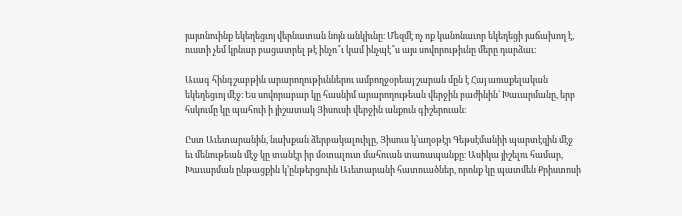յայտնուինք եկեղեցւոյ վերնատան նոյն անկիւնը։ Մեզմէ ոչ ոք կանոնաւոր եկեղեցի յաճախող է, ուստի չեմ կրնար բացատրել թէ ինչո՞ւ կամ ինչպէ՞ս այս սովորութիւնը մերը դարձաւ։

Աւագ հինգշաբթին արարողութիւններու ամբողջօրեայ շարան մըն է Հայ առաքելական եկեղեցւոյ մէջ։ Ես սովորաբար կը հասնիմ արարողութեան վերջին բաժինին՝ Խաւարմանը, երբ հսկումը կը պահուի ի յիշատակ Յիսուսի վերջին անքուն գիշերուան։

Ըստ Աւետարանին, նախքան ձերբակալուիլը, Յիսուս կ’աղօթէր Գեթսէմանիի պարտէզին մէջ եւ մենութեան մէջ կը տանէր իր մօտալուտ մահուան տառապանքը։ Ասիկա յիշելու համար, Խաւարման ընթացքին կ’ընթերցուին Աւետարանի հատուածներ, որոնք կը պատմեն Քրիստոսի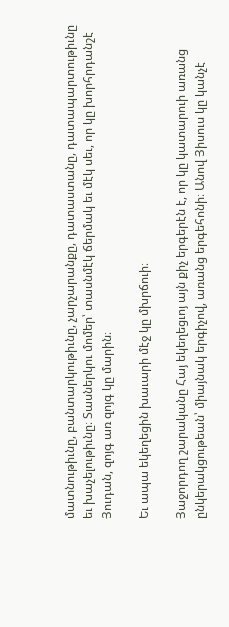մատնութիւնը, բանտարկութիւնը, չարչարանքը, դատաստանը, դատապարտութիւնը եւ խաչելութիւնը։ Տասներկու մոմեր՝ տասնմէկ ճերմակ եւ մէկ սեւ, որ կը խորհրդանշէ Յուդան, զոյգ առ զոյգ կը մարին։

Եւ ապա եկեղեցին խաւարի մէջ կը մխրճուի։

Յաջորդող շարականը Հայ եկեղեցւոյ այն քիչ երգերէն է, որ կը կատարուի առանց ընկերակցութեան՝ միայնակ երգիչով, առանց երգեհոնի։ Անով Յիսուս կը կանչէ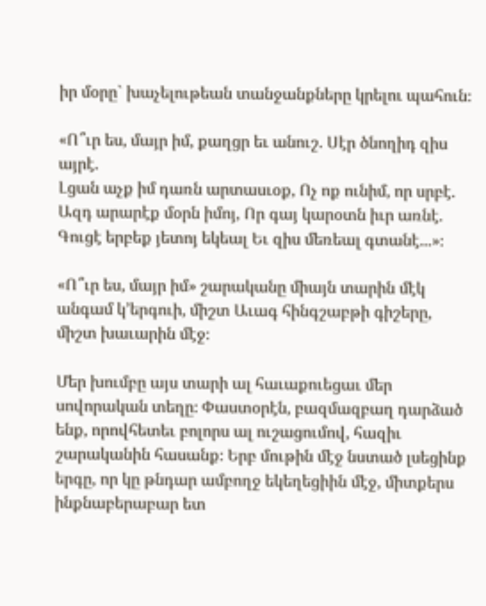իր մօրը` խաչելութեան տանջանքները կրելու պահուն։

«Ո՞ւր ես, մայր իմ, քաղցր եւ անուշ. Սէր ծնողիդ զիս այրէ.
Լցան աչք իմ դառն արտասւօք, Ոչ ոք ունիմ, որ սրբէ.
Ազդ արարէք մօրն իմոյ, Որ գայ կարօտն իւր առնէ.
Գուցէ երբեք յետոյ եկեալ Եւ զիս մեռեալ գտանէ...»։

«Ո՞ւր ես, մայր իմ» շարականը միայն տարին մէկ անգամ կ՚երգուի, միշտ Աւագ հինգշաբթի գիշերը, միշտ խաւարին մէջ։

Մեր խումբը այս տարի ալ հաւաքուեցաւ մեր սովորական տեղը։ Փաստօրէն, բազմազբաղ դարձած ենք, որովհետեւ բոլորս ալ ուշացումով, հազիւ շարականին հասանք։ Երբ մութին մէջ նստած լսեցինք երգը, որ կը թնդար ամբողջ եկեղեցիին մէջ, միտքերս ինքնաբերաբար ետ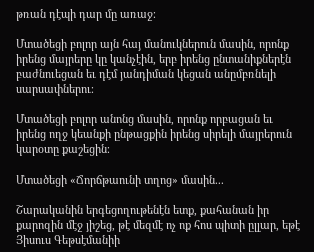թռան դէպի դար մը առաջ։

Մտածեցի բոլոր այն հայ մանուկներուն մասին, որոնք իրենց մայրերը կը կանչէին, երբ իրենց ընտանիքներէն բաժնուեցան եւ դէմ յանդիման կեցան անըմբռնելի սարսափներու։

Մտածեցի բոլոր անոնց մասին, որոնք որբացան եւ իրենց ողջ կեանքի ընթացքին իրենց սիրելի մայրերուն կարօտը քաշեցին։

Մտածեցի «Ճորճթաունի տղոց» մասին...

Շարականին երգեցողութենէն ետք, քահանան իր քարոզին մէջ յիշեց, թէ մեզմէ ոչ ոք հոս պիտի ըլլար, եթէ Յիսուս Գեթսէմանիի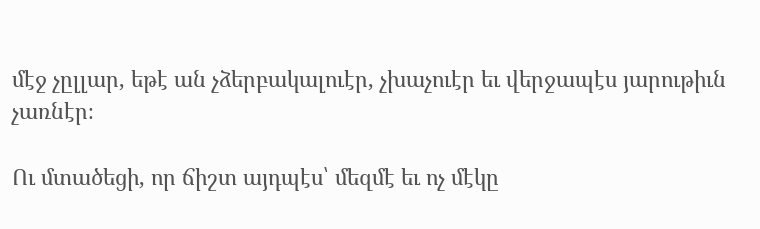մէջ չըլլար, եթէ ան չձերբակալուէր, չխաչուէր եւ վերջապէս յարութիւն չառնէր։

Ու մտածեցի, որ ճիշտ այդպէս՝ մեզմէ եւ ոչ մէկը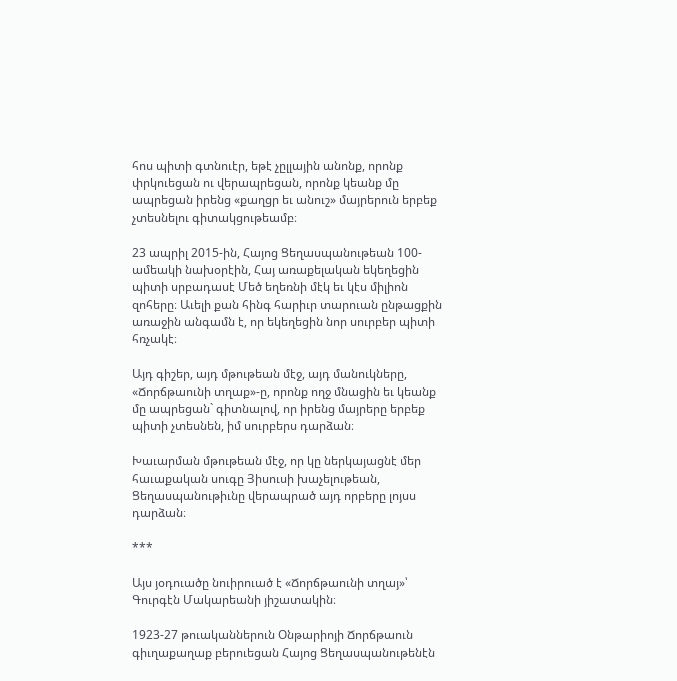հոս պիտի գտնուէր, եթէ չըլլային անոնք, որոնք փրկուեցան ու վերապրեցան, որոնք կեանք մը ապրեցան իրենց «քաղցր եւ անուշ» մայրերուն երբեք չտեսնելու գիտակցութեամբ։

23 ապրիլ 2015-ին, Հայոց Ցեղասպանութեան 100-ամեակի նախօրէին, Հայ առաքելական եկեղեցին պիտի սրբադասէ Մեծ եղեռնի մէկ եւ կէս միլիոն զոհերը։ Աւելի քան հինգ հարիւր տարուան ընթացքին առաջին անգամն է, որ եկեղեցին նոր սուրբեր պիտի հռչակէ։

Այդ գիշեր, այդ մթութեան մէջ, այդ մանուկները, «Ճորճթաունի տղաք»-ը, որոնք ողջ մնացին եւ կեանք մը ապրեցան` գիտնալով, որ իրենց մայրերը երբեք պիտի չտեսնեն, իմ սուրբերս դարձան։

Խաւարման մթութեան մէջ, որ կը ներկայացնէ մեր հաւաքական սուգը Յիսուսի խաչելութեան, Ցեղասպանութիւնը վերապրած այդ որբերը լոյսս դարձան։

***

Այս յօդուածը նուիրուած է «Ճորճթաունի տղայ»՝ Գուրգէն Մակարեանի յիշատակին։

1923-27 թուականներուն Օնթարիոյի Ճորճթաուն գիւղաքաղաք բերուեցան Հայոց Ցեղասպանութենէն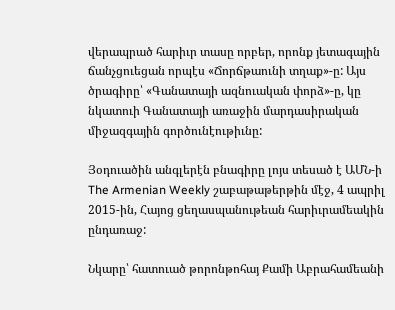վերապրած հարիւր տասը որբեր, որոնք յետագային ճանչցուեցան որպէս «Ճորճթաունի տղաք»-ը: Այս ծրագիրը՝ «Գանատայի ազնուական փորձ»-ը, կը նկատուի Գանատայի առաջին մարդասիրական միջազգային գործունէութիւնը:

Յօդուածին անգլերէն բնագիրը լոյս տեսած է ԱՄՆ-ի The Armenian Weekly շաբաթաթերթին մէջ, 4 ապրիլ 2015-ին, Հայոց ցեղասպանութեան հարիւրամեակին ընդառաջ:

Նկարը՝ հատուած թորոնթոհայ Քամի Աբրահամեանի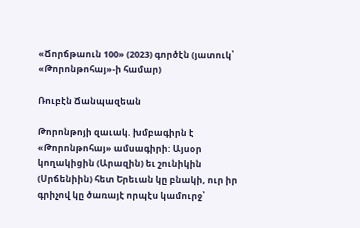«Ճորճթաուն 100» (2023) գործէն (յատուկ՝ «Թորոնթոհայ»-ի համար)

Ռուբէն Ճանպազեան

Թորոնթոյի զաւակ. խմբագիրն է «Թորոնթոհայ» ամսագիրի: Այսօր կողակիցին (Արազին) եւ շունիկին (Սրճենիին) հետ Երեւան կը բնակի, ուր իր գրիչով կը ծառայէ որպէս կամուրջ՝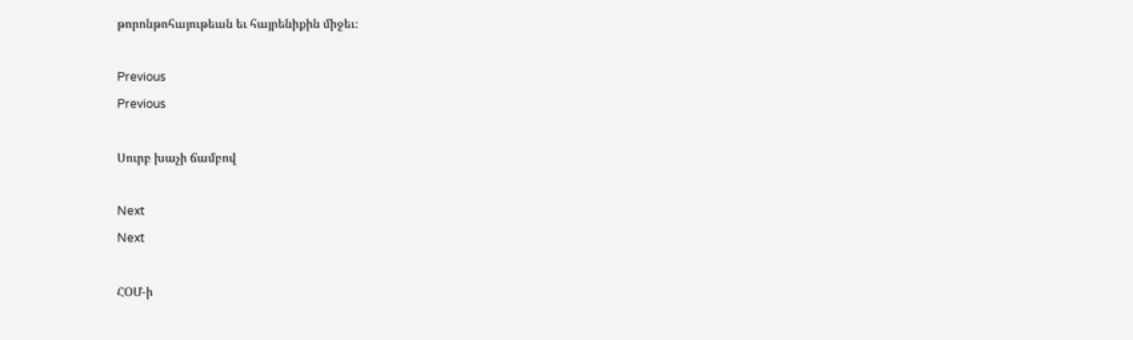թորոնթոհայութեան եւ հայրենիքին միջեւ։

Previous
Previous

Սուրբ խաչի ճամբով

Next
Next

ՀՕՄ-ի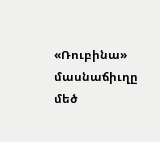«Ռուբինա» մասնաճիւղը մեծ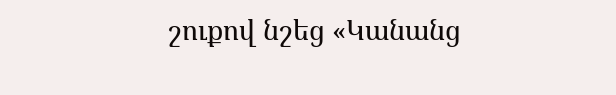շուքով նշեց «Կանանց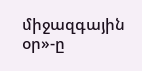միջազգային օր»-ը